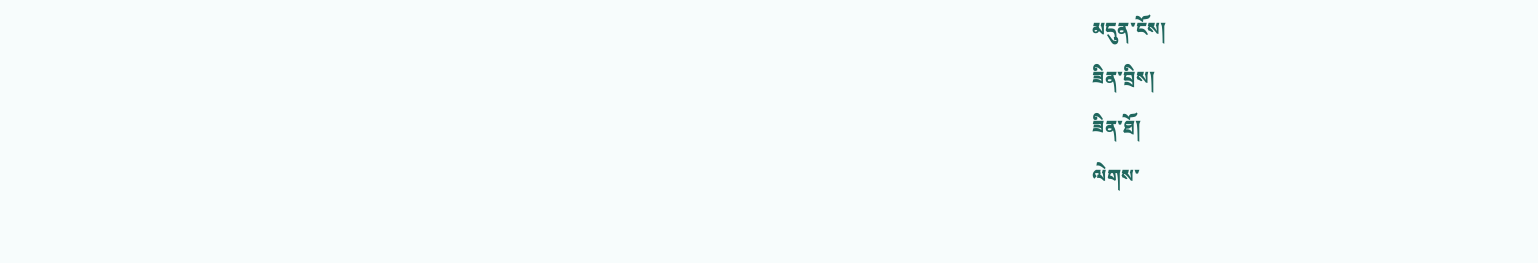མདུན་ངོས།
ཟིན་བྲིས།
ཟིན་ཐོ།
ལེགས་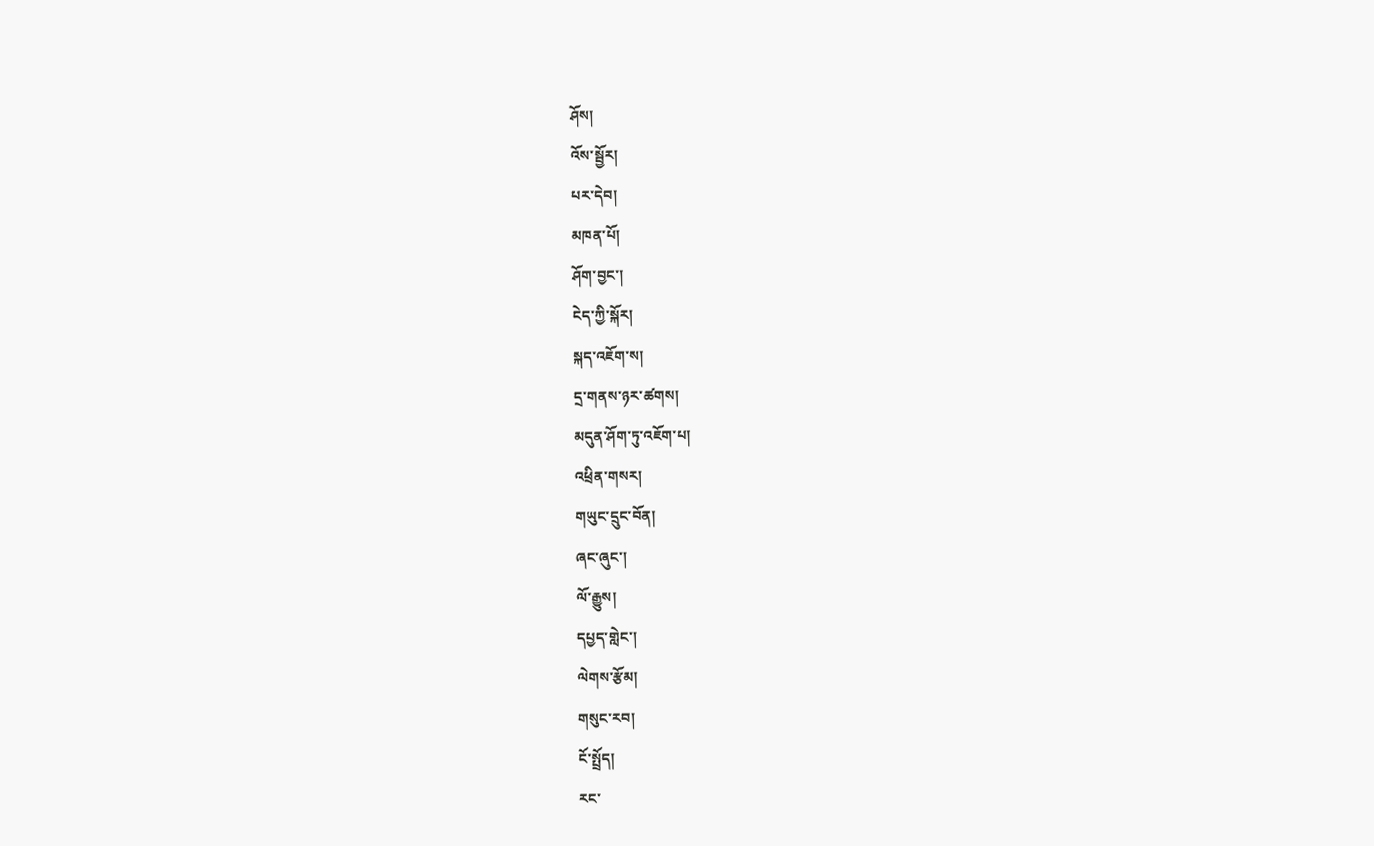ཤོས།
འོས་སྦྱོར།
པར་དེབ།
མཁན་པོ།
ཤོག་བྱང་།
ངེད་ཀྱི་སྐོར།
སྐད་འཇོག་ས།
དྲ་གནས་ཉར་ཚགས།
མདུན་ཤོག་ཏུ་འཇོག་པ།
འཕྲིན་གསར།
གཡུང་དྲུང་བོན།
ཞང་ཞུང་།
ལོ་རྒྱུས།
དཔྱད་གླེང་།
ལེགས་རྩོམ།
གསུང་རབ།
ངོ་སྤྲོད།
རང་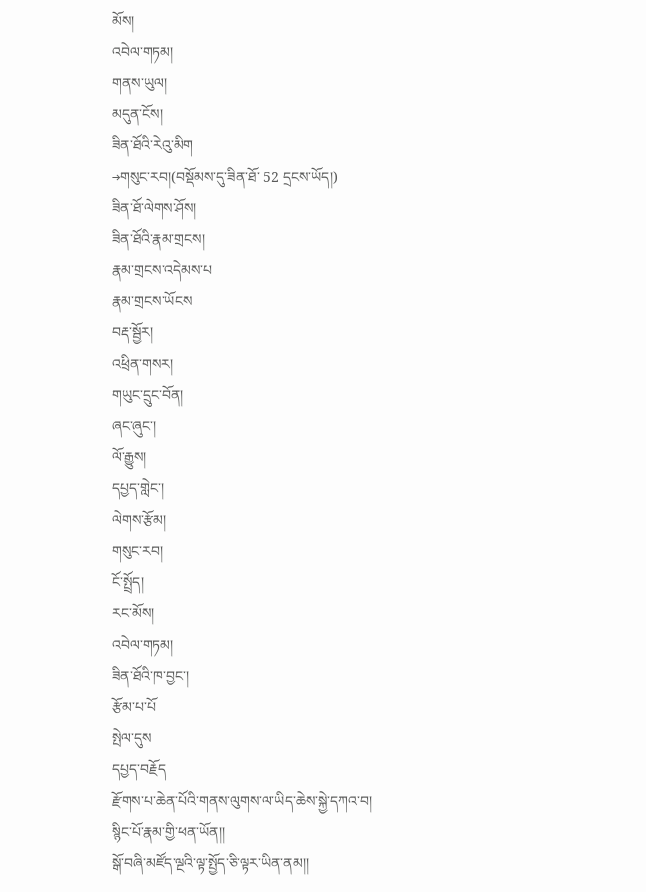མོས།
འབེལ་གཏམ།
གནས་ཡུལ།
མདུན་ངོས།
ཟིན་ཐོའི་རེའུ་མིག
→གསུང་རབ།(བསྡོམས་དུ་ཟིན་ཐོ་ 52 དྲངས་ཡོད།)
ཟིན་ཐོ་ལེགས་ཤོས།
ཟིན་ཐོའི་རྣམ་གྲངས།
རྣམ་གྲངས་འདེམས་པ
རྣམ་གྲངས་ཡོངས
བརྡ་སྦྱོར།
འཕྲིན་གསར།
གཡུང་དྲུང་བོན།
ཞང་ཞུང་།
ལོ་རྒྱུས།
དཔྱད་གླེང་།
ལེགས་རྩོམ།
གསུང་རབ།
ངོ་སྤྲོད།
རང་མོས།
འབེལ་གཏམ།
ཟིན་ཐོའི་ཁ་བྱང་།
རྩོམ་པ་པོ
སྤེལ་དུས
དཔྱད་བརྗོད
རྫོགས་པ་ཆེན་པོའི་གནས་ལུགས་ལ་ཡིད་ཆེས་སྐྱེ་དཀའ་བ།
སྙིང་པོ་རྣམ་གྱི་ཕན་ཡོན།།
སྒོ་བཞི་མཛོད་ལྔའི་ལྟ་སྤྱོད་ཅི་ལྟར་ཡིན་ནམ།།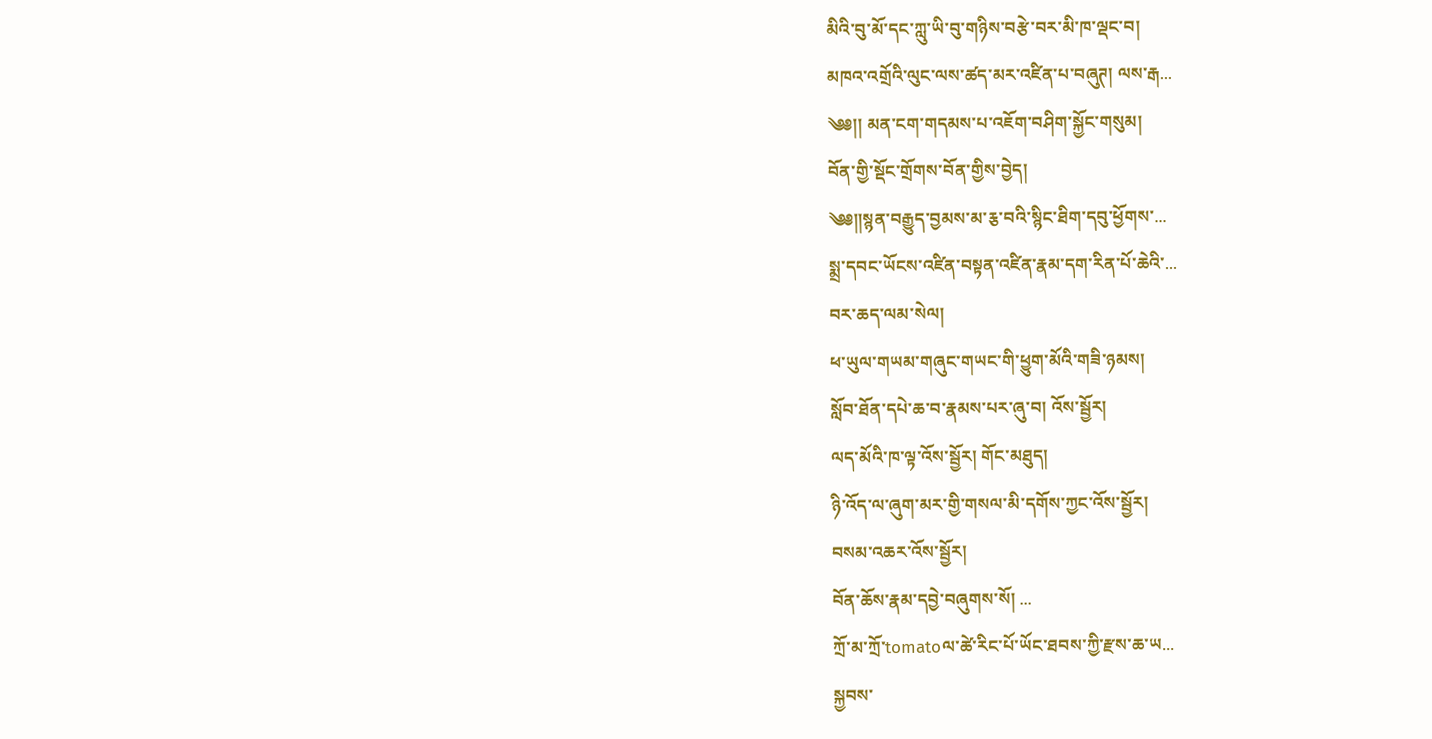མིའི་བུ་མོ་དང་ཀླུ་ཡི་བུ་གཉིས་བརྩེ་བར་མི་ཁ་ལྡང་བ།
མཁའ་འགྲོའི་ལུང་ལས་ཚད་མར་འཛིན་པ་བཞུཊ། ལས་རྒ...
༄༅།། མན་ངག་གདམས་པ་འཇོག་བཤིག་སྐྱོང་གསུམ།
བོན་གྱི་སྡོང་གྲོགས་བོན་གྱིས་བྱེད།
༄༅༎སྙན་བརྒྱུད་བྱམས་མ་རྕ་བའི་སྙིང་ཐིག་དབུ་ཕྱོགས་...
སྨྲ་དབང་ཡོངས་འཛིན་བསྟན་འཛིན་རྣམ་དག་རིན་པོ་ཆེའི་...
བར་ཆད་ལམ་སེལ།
ཕ་ཡུལ་གཡམ་གཞུང་གཡང་གི་ཕྱུག་མོའི་གཟི་ཉམས།
སློབ་ཐོན་དཔེ་ཆ་བ་རྣམས་པར་ཞུ་བ། འོས་སྦྱོར།
ལད་མོའི་ཁ་ལྟ་འོས་སྦྱོར། གོང་མཐུད།
ཉི་འོད་ལ་ཞུག་མར་གྱི་གསལ་མི་དགོས་ཀྱང་འོས་སྦྱོར།
བསམ་འཆར་འོས་སྦྱོར།
བོན་ཆོས་རྣམ་དབྱེ་བཞུགས་སོ། ...
ཀྲོ་མ་ཀྲོ་tomatoལ་ཚེ་རིང་པོ་ཡོང་ཐབས་ཀྱི་རྫས་ཆ་ཡ...
སྐྱབས་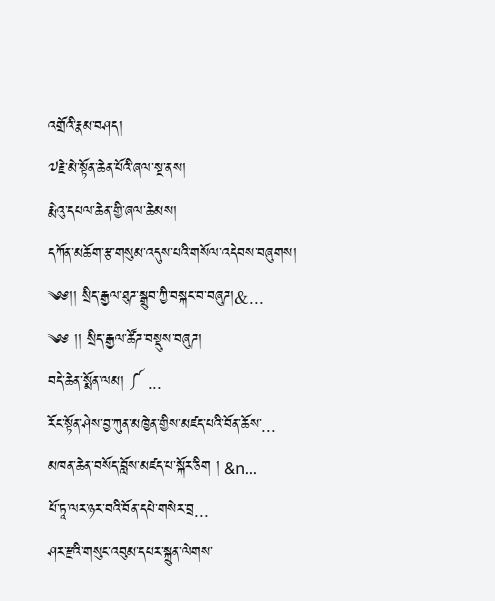འགྲོའི་རྣམ་བཤད།
༧རྗེ་མེ་སྟོན་ཆེན་པོའི་ཞལ་སྔ་ནས།
རྨེའུ་དཔལ་ཆེན་གྱི་ཞལ་ཆེམས།
དཀོན་མཆོག་རྩ་གསུམ་འདུས་པའི་གསོལ་འདེབས་བཞུགས།
༄༅།། སྲིད་རྒྱལ་ཐུཌ་སྒྲུབ་ཀྱི་བསྐང་བ་བཞུཌ།&...
༄༅ །། སྲིད་རྒྱལ་ཚོཌ་བསྡུས་བཞུཌ།
བདེ་ཆེན་སྨོན་ལམ། ༼ ...
རོང་སྟོན་ཤེས་བྱ་ཀུན་མཁྱེན་གྱིས་མཛད་པའི་བོན་ཆོས་...
མཁན་ཆེན་བསོད་བློས་མཛད་པ་སྐོར་ཅིག ། &n...
པོ་ཏཱ་ལར་ཉར་བའི་བོན་དཔེ་གསེར་བྲ...
ཤར་རྫའི་གསུང་འབུམ་དཔར་སྐྲུན་ལེགས་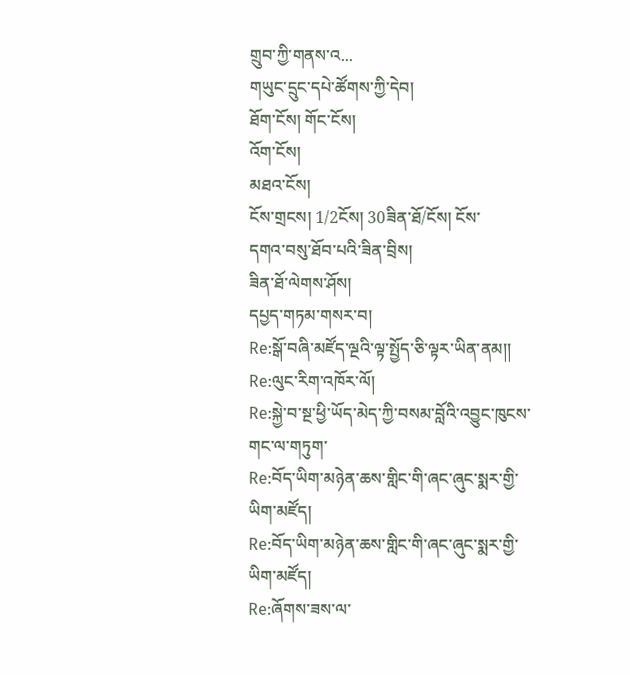གྲུབ་ཀྱི་གནས་འ...
གཡུང་དྲུང་དཔེ་ཚོགས་ཀྱི་དེབ།
ཐོག་ངོས། གོང་ངོས།
འོག་ངོས།
མཐའ་ངོས།
ངོས་གྲངས། 1/2ངོས། 30ཟིན་ཐོ/ངོས། ངོས་
དགའ་བསུ་ཐོབ་པའི་ཟིན་བྲིས།
ཟིན་ཐོ་ལེགས་ཤོས།
དཔྱད་གཏམ་གསར་བ།
Re:སྒོ་བཞི་མཛོད་ལྔའི་ལྟ་སྤྱོད་ཅི་ལྟར་ཡིན་ནམ།།
Re:ལུང་རིག་འཁོར་ལོ།
Re:སྐྱེ་བ་སྔ་ཕྱི་ཡོད་མེད་ཀྱི་བསམ་བློའི་འབྱུང་ཁུངས་གང་ལ་གཏུག་
Re:བོད་ཡིག་མཉེན་ཆས་གླིང་གི་ཞང་ཞུང་སྨར་གྱི་ཡིག་མཛོད།
Re:བོད་ཡིག་མཉེན་ཆས་གླིང་གི་ཞང་ཞུང་སྨར་གྱི་ཡིག་མཛོད།
Re:ཞོགས་ཟས་ལ་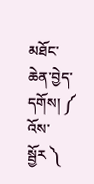མཐོང་ཆེན་བྱེད་དགོས། ༼ འོས་སྦྱོར ༽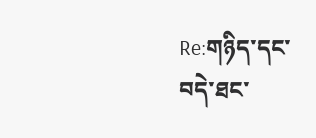Re:གཉིད་དང་བདེ་ཐང་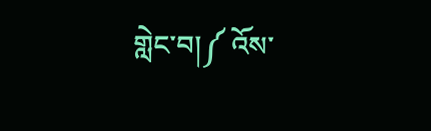གླེང་བ།༼ འོས་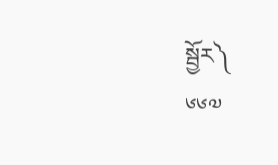སྦྱོར༽
༦༦༧